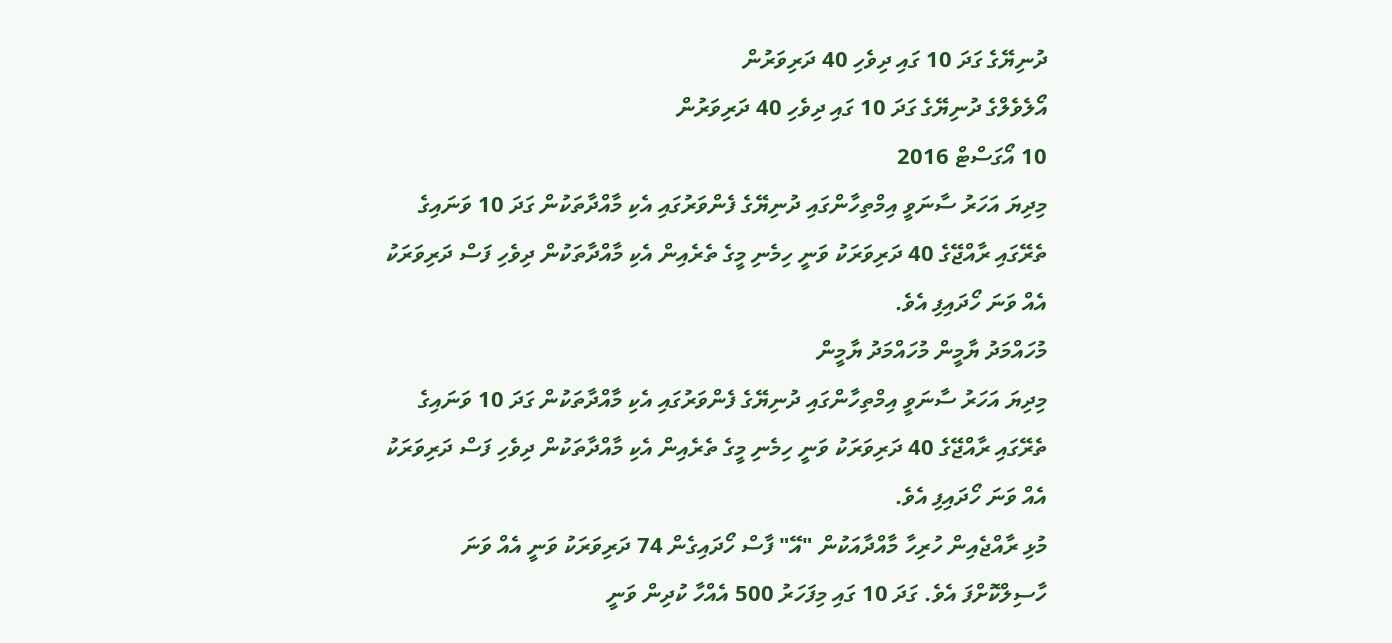ދުނިޔޭގެ ގަދަ 10 ގައި ދިވެހި 40 ދަރިވަރުން
އޯލެވެލްގެ ދުނިޔޭގެ ގަދަ 10 ގައި ދިވެހި 40 ދަރިވަރުން
10 އޯގަސްޓް 2016
މިދިޔަ އަހަރު ސާނަވީ އިމްތިހާންގައި ދުނިޔޭގެ ފެންވަރުގައި އެކި މާއްދާތަކުން ގަދަ 10 ވަނައިގެ ތެރޭގައި ރާއްޖޭގެ 40 ދަރިވަރަކު ވަނީ ހިމެނި މީގެ ތެރެއިން އެކި މާއްދާތަކުން ދިވެހި ފަސް ދަރިވަރަކު އެއް ވަނަ ހޯދައިފި އެވެ.
މުހައްމަދު ޔާމީން މުހައްމަދު ޔާމީން
މިދިޔަ އަހަރު ސާނަވީ އިމްތިހާންގައި ދުނިޔޭގެ ފެންވަރުގައި އެކި މާއްދާތަކުން ގަދަ 10 ވަނައިގެ ތެރޭގައި ރާއްޖޭގެ 40 ދަރިވަރަކު ވަނީ ހިމެނި މީގެ ތެރެއިން އެކި މާއްދާތަކުން ދިވެހި ފަސް ދަރިވަރަކު އެއް ވަނަ ހޯދައިފި އެވެ.
މުޅި ރާއްޖެއިން ހުރިހާ މާއްދާއަކުން "އޭ" ފާސް ހޯދައިގެން 74 ދަރިވަރަކު ވަނީ އެއް ވަނަ ހާސިލްކޮށްފަ އެވެ. ގަދަ 10 ގައި މިފަހަރު 500 އެއްހާ ކުދިން ވަނީ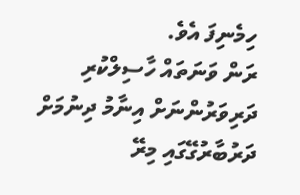ހިމެނިފަ އެވެ.
ރަން ވަނަތައް ހާސިލްކުރި ދަރިވަރުންނަށް އިނާމު ދިނުމަށް ދަރުބާރުގޭގައި މިރޭ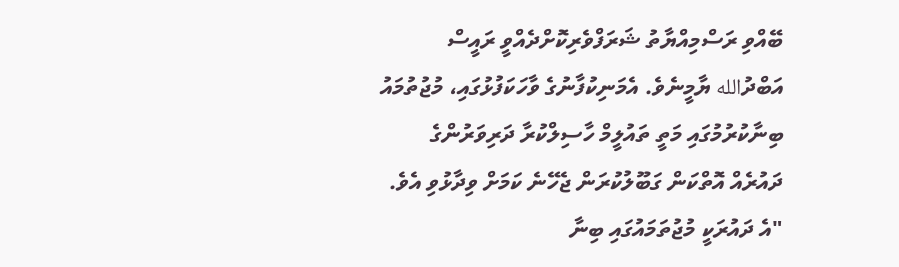ބޭއްވި ރަސްމިއްޔާތު ޝަރަފްވެރިކޮށްދެއްވީ ރައީސް އަބްދުالله ޔާމީނެވެ. އެމަނިކުފާނުގެ ވާހަކަފުޅުގައި، މުޖުތުމައު ބިނާކުރުމުގައި މަތީ ތައުލީމް ހާސިލްކުރާ ދަރިވަރުންގެ ދައުރެއް އޮތްކަން ގަބޫލުކުރަން ޖެހޭނެ ކަމަށް ވިދާޅުވި އެވެ.
"އެ ދައުރަކީ މުޖުތަމައުގައި ބިނާ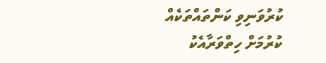ކުރުވަނިވި ކަންތައްތަކެއް ކުރުމަށް ހިތްވަރާއެކު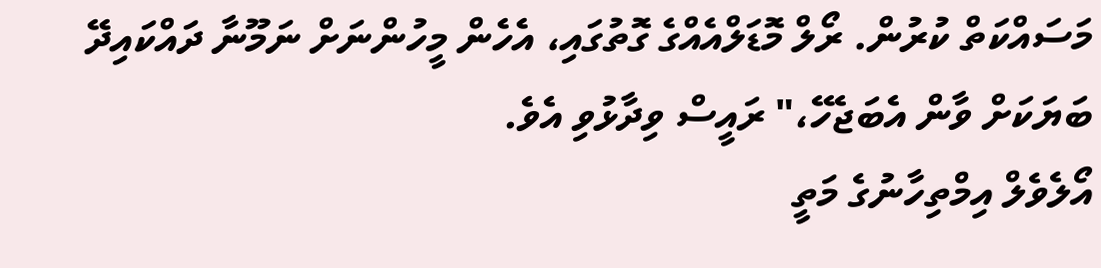މަސައްކަތް ކުރުން. ރޯލް މޮޑަލްއެއްގެ ގޮތުގައި، އެހެން މީހުންނަށް ނަމޫނާ ދައްކައިދޭ ބަޔަކަށް ވާން އެބަޖެހޭ،" ރައީސް ވިދާޅުވި އެވެ.
އޯލެވެލް އިމްތިހާނުގެ މަތީ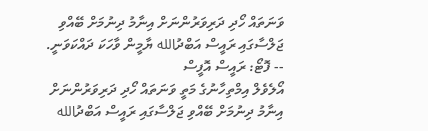ވަނަތައް ހޯދި ދަރިވަރުންނަށް އިނާމު ދިނުމަށް ބޭއްވި ޖަލްސާގައި ރައީސް އަބްދުالله ޔާމީން ވާހަކަ ދައްކަވަނީ. -- ފޮޓޯ: ރައީސް އޮފީސް
އޯލެވެލް އިމްތިހާނުގެ މަތީ ވަނަތައް ހޯދި ދަރިވަރުންނަށް އިނާމު ދިނުމަށް ބޭއްވި ޖަލްސާގައި ރައީސް އަބްދުالله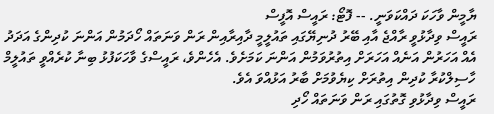ޔާމީން ވާހަކަ ދައްކަވަނީ. -- ފޮޓޯ: ރައީސް އޮފީސް
ރައީސް ވިދާޅުވީ ރާއްޖެ އާއި ބޭރު ދުނިޔޭގައި ތައުލީމީ ދާއިރާއިން ރަން ވަނަތައް ހޯދަމުން އަންނަ ކުދިންގެ އަދަދު އެއް އަހަރުން އަނެއް އަހަރަށް އިތުރުވަމުން އަންނަ ކަމަށެވެ. އެހެންވެ، ރައީސްގެ ވާހަކަފުޅު ބިނާ ކުރެއްވީ ތައުލީމް ހާސިލްކުރާ ކުދިން އިތުރަށް ކިޔެވުމަށް ބާރު އަޅުއްވަ އެވެ.
ރައީސް ވިދާޅުވި ގޮތުގައި ރަން ވަނަތައް ހޯދި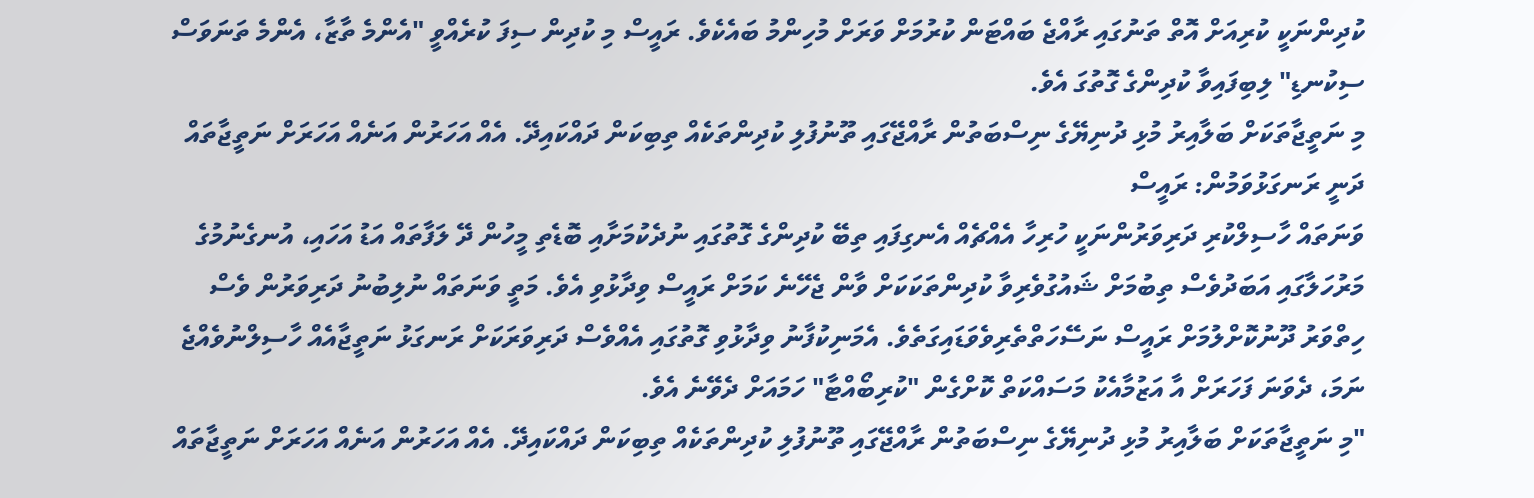ކުދިންނަކީ ކުރިއަށް އޮތް ތަނުގައި ރާއްޖެ ބައްޓަން ކުރުމަށް ވަރަށް މުހިންމު ބައެކެވެ. ރައީސް މި ކުދިން ސިފަ ކުރެއްވީ "އެންމެ ތާޒާ، އެންމެ ތަނަވަސް ސިކުނޑި" ލިބިފައިވާ ކުދިންގެ ގޮތުގަ އެވެ.
މި ނަތީޖާތަކަށް ބަލާއިރު މުޅި ދުނިޔޭގެ ނިސްބަތުން ރާއްޖޭގައި ތޫނުފުލި ކުދިންތަކެއް ތިބިކަން ދައްކައިދޭ. އެއް އަހަރުން އަނެއް އަހަރަށް ނަތީޖާތައް ދަނީ ރަނގަޅުވަމުން: ރައީސް
ވަނަތައް ހާސިލްކުރި ދަރިވަރުންނަކީ ހުރިހާ އެއްޗެއް އެނގިފައި ތިބޭ ކުދިންގެ ގޮތުގައި ނުދެކުމަށާއި ބޮޑެތި މީހުން ދޭ ލަފާތައް އަޑު އަހައި، އުނގެނުމުގެ މަރުހަލާގައި އަބަދުވެސް ތިބުމަށް ޝައުގުވެރިވާ ކުދިންތަކަކަށް ވާން ޖެހޭނެ ކަމަށް ރައީސް ވިދާޅުވި އެވެ. މަތީ ވަނަތައް ނުލިބުނު ދަރިވަރުން ވެސް ހިތްވަރު ދޫނުކޮށްލުމަށް ރައީސް ނަސޭހަތްތެރިވެވަޑައިގަތެވެ. އެމަނިކުފާނު ވިދާޅުވި ގޮތުގައި އެއްވެސް ދަރިވަރަކަށް ރަނގަޅު ނަތީޖާއެއް ހާސިލްނުވެއްޖެ ނަމަ، ދެވަނަ ފަހަރަށް އާ އަޒުމާއެކު މަސައްކަތް ކޮށްގެން "ކުރިބޯއްޓާ" ހަމައަށް ދެވޭނެ އެވެ.
"މި ނަތީޖާތަކަށް ބަލާއިރު މުޅި ދުނިޔޭގެ ނިސްބަތުން ރާއްޖޭގައި ތޫނުފުލި ކުދިންތަކެއް ތިބިކަން ދައްކައިދޭ. އެއް އަހަރުން އަނެއް އަހަރަށް ނަތީޖާތައް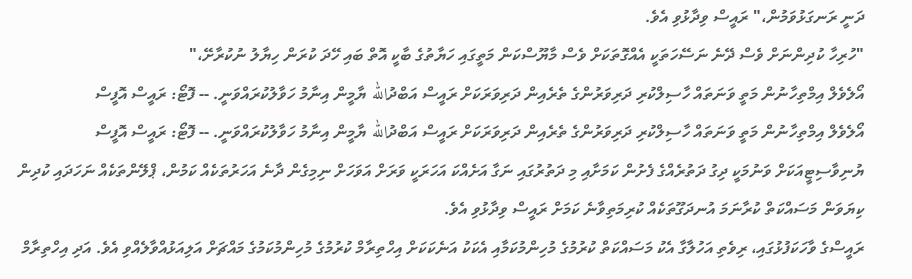ދަނީ ރަނގަޅުވަމުން،" ރައީސް ވިދާޅުވި އެވެ.
"ހުރިހާ ކުދިންނަށް ވެސް ދޭނެ ނަސޭހަތަކީ އެއްގޮތަކަށް ވެސް މާޔޫސްކަން މަތީގައި ހަޔާތުގެ ބާކީ އޮތް ބައި ހޭދަ ކުރަން ހިޔާލު ނުކުރާށޭ،"
އޯލެވެލް އިމްތިހާނުން މަތީ ވަނަތައް ހާސިލްކުރި ދަރިވަރުންގެ ތެރެއިން ދަރިވަރަކަށް ރައީސް އަބްދުالله ޔާމީން އިނާމު ހަވާލުކުރައްވަނީ. -- ފޮޓޯ: ރައީސް އޮފީސް
އޯލެވެލް އިމްތިހާނުން މަތީ ވަނަތައް ހާސިލްކުރި ދަރިވަރުންގެ ތެރެއިން ދަރިވަރަކަށް ރައީސް އަބްދުالله ޔާމީން އިނާމު ހަވާލުކުރައްވަނީ. -- ފޮޓޯ: ރައީސް އޮފީސް
ޔުނިވާސިޓީއަކަށް ވަނުމަކީ ދިގު ދަތުރެއްގެ ފެށުން ކަމަށާއި މި ދަތުރުގައި ނަގާ އަށެއްކަ އަހަރަކީ ވަރަށް އަވަހަށް ނިމިގެން ދާނެ އަހަރުތަކެއް ކަމުން، ޕްލޭންތަކެއް ނަހަދައި ކުދިން ކިޔަވަން މަސައްކަތް ކުރާނަމަ އުނދަގޫތަކެއް ކުރިމަތިވާނެ ކަމަށް ރައީސް ވިދާޅުވި އެވެ.
ރައީސްގެ ވާހަކަފުޅުގައި، ރިވެތި އަހުލާގާ އެކު މަސައްކަތް ކުރުމުގެ މުހިންމުކަމާއި އެކަކު އަނެކަކަށް އިހްތިރާމް ކުރުމުގެ މުހިންމުކަމުގެ މައްޗަށް އަލިއަޅުއްވާލެއްވި އެވެ. އަދި އިހްތިރާމް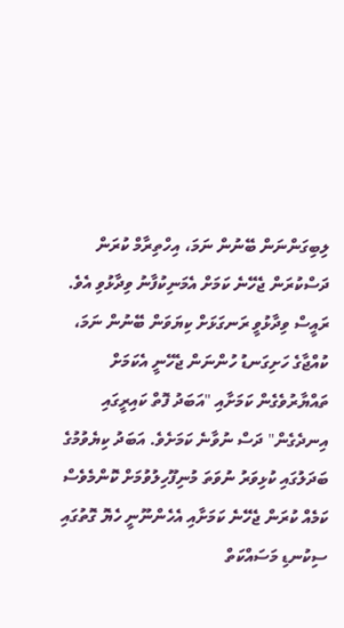ލިބިގަންނަން ބޭނުން ނަމަ، އިހްތިރާމް ކުރަން ދަސްކުރަން ޖެހޭނެ ކަމަށް އެމަނިކުފާނު ވިދާޅުވި އެވެ.
ރައީސް ވިދާޅުވީ ރަނގަޅަށް ކިޔަވަން ބޭނުން ނަމަ، ކުއްޖާގެ ހަށިގަނޑު ހުންނަން ޖެހޭނީ އެކަމަށް ތައްޔާރުވެގެން ކަމަށާއި "އަބަދު ފޮތް ކައިރީގައި އިނދެގެން" ދަސް ނުވާނެ ކަމަށެވެ. އަބަދު ކިޔެވުމުގެ ބަދަލުގައި ކުޅިވަރު ނުވަތަ މުނިފޫހިލުވުމަށް ކޮންމެވެސް ކަމެއް ކުރަން ޖެހޭނެ ކަމަށާއި އެހެންނޫނީ ހެޔޮ ގޮތުގައި ސިކުނޑި މަސައްކަތް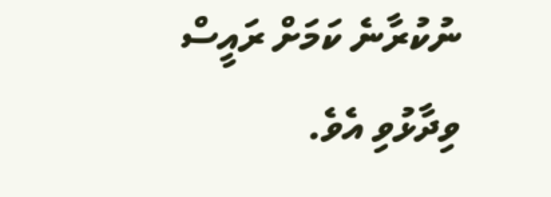ނުކުރާނެ ކަމަށް ރައީސް ވިދާޅުވި އެވެ.